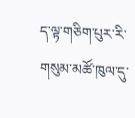ད་ལྟ་གཅིག་པུར་རི་གསུམ་མཚོ་ཁུལ་དུ་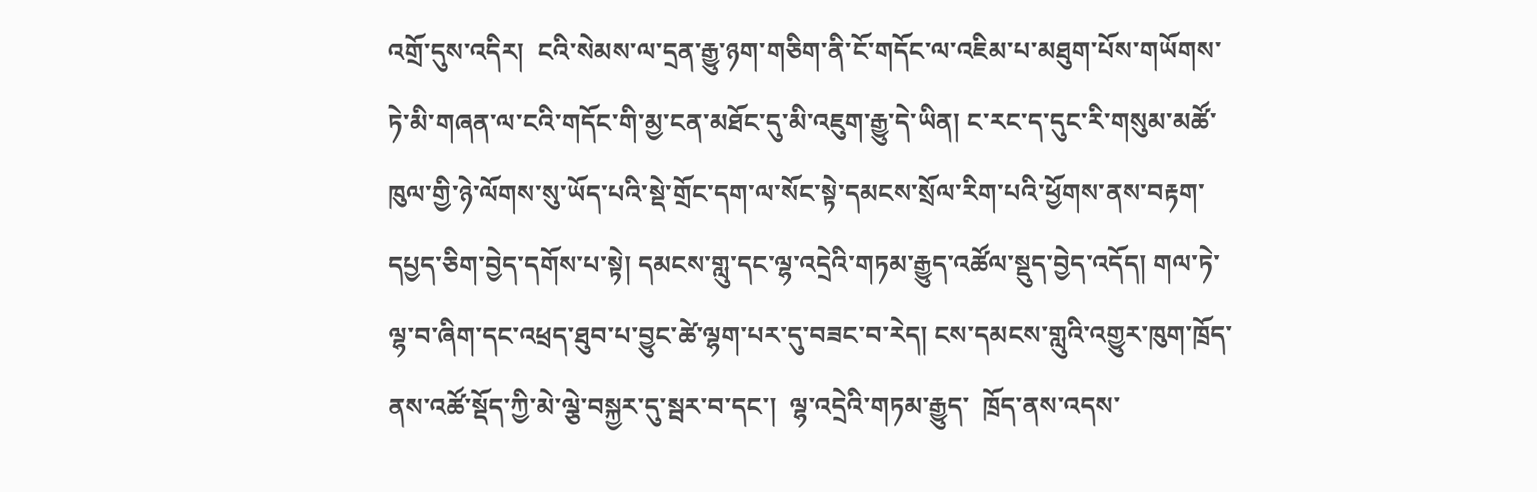འགྲོ་དུས་འདིར།  ངའི་སེམས་ལ་དྲན་རྒྱུ་ཉག་གཅིག་ནི་ངོ་གདོང་ལ་འཇིམ་པ་མཐུག་པོས་གཡོགས་ཏེ་མི་གཞན་ལ་ངའི་གདོང་གི་མྱ་ངན་མཐོང་དུ་མི་འཇུག་རྒྱུ་དེ་ཡིན། ང་རང་ད་དུང་རི་གསུམ་མཚོ་ཁུལ་གྱི་ཉེ་ལོགས་སུ་ཡོད་པའི་སྡེ་གྲོང་དག་ལ་སོང་སྟེ་དམངས་སྲོལ་རིག་པའི་ཕྱོགས་ནས་བརྟག་དཔྱད་ཅིག་བྱེད་དགོས་པ་སྟེ། དམངས་གླུ་དང་ལྷ་འདྲེའི་གཏམ་རྒྱུད་འཚོལ་སྡུད་བྱེད་འདོད། གལ་ཏེ་ལྷ་བ་ཞིག་དང་འཕྲད་ཐུབ་པ་བྱུང་ཚེ་ལྷག་པར་དུ་བཟང་བ་རེད། ངས་དམངས་གླུའི་འགྱུར་ཁུག་ཁྲོད་ནས་འཚོ་སྡོད་ཀྱི་མེ་ལྕེ་བསྐྱར་དུ་སྦར་བ་དང་།  ལྷ་འདྲེའི་གཏམ་རྒྱུད་  ཁྲོད་ནས་འདས་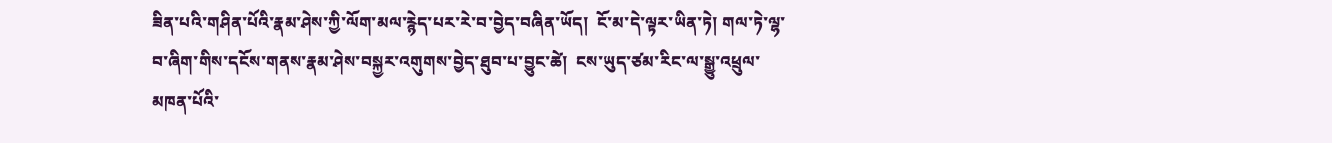ཟིན་པའི་གཤིན་པོའི་རྣམ་ཤེས་ཀྱི་ལོག་མལ་རྙེད་པར་རེ་བ་བྱེད་བཞིན་ཡོད།  ངོ་མ་དེ་ལྟར་ཡིན་ཏེ། གལ་ཏེ་ལྷ་བ་ཞིག་གིས་དངོས་གནས་རྣམ་ཤེས་བསྐྱར་འགུགས་བྱེད་ཐུབ་པ་བྱུང་ཚེ།  ངས་ཡུད་ཙམ་རིང་ལ་སྒྱུ་འཕྲུལ་མཁན་པོའི་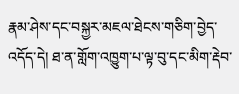རྣམ་ཤེས་དང་བསྐྱར་མཇལ་ཐེངས་གཅིག་བྱེད་འདོད་དེ། ཐ་ན་གློག་འཁྱུག་པ་ལྟ་བུ་དང་མིག་རྡེབ་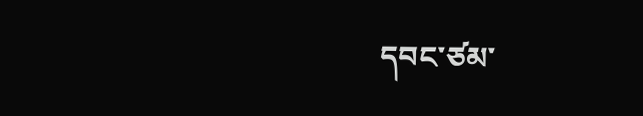དབང་ཙམ་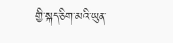གྱི་སྐད་ཅིག་མའི་ཡུན་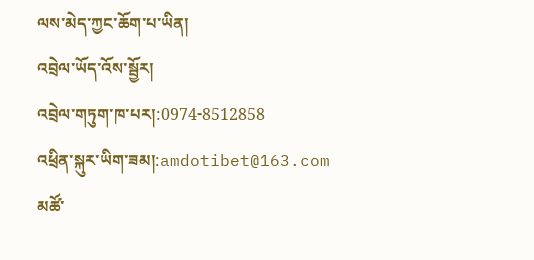ལས་མེད་ཀྱང་ཆོག་པ་ཡིན།
འབྲེལ་ཡོད་འོས་སྦྱོར།
འབྲེལ་གཏུག་ཁ་པར།:0974-8512858
འཕྲིན་སྐུར་ཡིག་ཟམ།:amdotibet@163.com
མཚོ་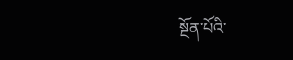སྔོན་པོའི་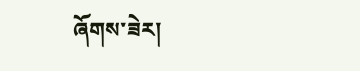ཞོགས་ཟེར།